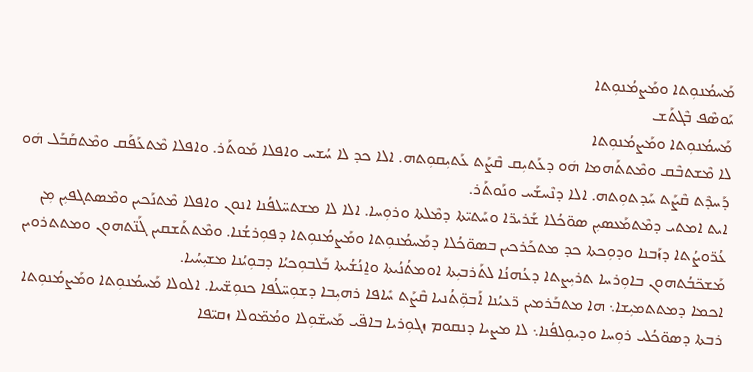ܡܰܚܡܳܢܘܼܬܐ ܘܡܰܨܡܳܢܘܼܬܐ
ܝܰܘܣܶܦ ܒܶܓܬܰܫ
ܡܰܚܡܳܢܘܼܬܐ ܘܡܰܨܡܳܢܘܼܬܐ
ܠܐ ܡܶܫܬܒܶܩ ܘܡܶܬܬܰܗܡܐ ܗܿܘ ܕܥܰܬܝܼܩ ܩܶܨܰܬ ܥܰܬܝܼܩܘܼܬܗ. ܐܠܐ ܟܕ ܠܐ ܚܳܫܚ ܘܐܦܠܐ ܡܰܘܬܰܪ. ܘܐܦܠܐ ܡܶܬܥܰܦܰܩ ܘܡܶܬܩܰܒܰܠ ܗܿܘ ܕܰܚܕܶܬ ܩܶܨܰܬ ܚܰܕܬܘܼܬܗ. ܐܠܐ ܕܢܶܚܫܰܚ ܘܢܰܘܬܰܪ.
ܐܝܬ ܐܡܬܝ ܕܡܶܬܡܰܥܣܝܼܢ ܣܘ̈ܟܳܠܐ ܫܰܪܝܪ̈ܐ ܘܚܰܬܝ̈ܬܐ ܕܡܶܠܬܐ ܘܪܘܼܚܐ. ܐܠܐ ܠܐ ܡܫܬܚ̈ܠܦܳܢܐ ܐܢܘܢ ܘܐܦܠܐ ܡܶܬܢܰܟܝܢ ܘܡܶܣܬܓܦܝܼܢ ܡܼܢ ܥܳܪ̈ܘܨܳܬܐ ܕܙܰܒܢܐ ܘܕܘܼܟܬܐ ܟܕ ܡܬܟܰܪܟܝܢ ܒܣܘ̈ܟܳܠܐ ܕܡܰܚܡܳܢܘܼܬܐ ܘܡܰܨܡܳܢܘܼܬܐ ܕܦܘܼܪܫܳܢܐ. ܘܡܶܬܬܰܫܩܝܢ ܓܰܢ̈ܬܗܘܢ ܘܡܬܬܪܘܝܢ ܡܰܫܟ̈ܒܳܬܗܘܢ ܒܐܘܼܪܚܐ ܬܪܝܼܨܬܐ ܕܥܳܗܢܳܐ ܠܬܰܪܒܝܼܬܐ ܐܘܡܬܳܢܳܝܬܐ ܘܐ̱ܢܳܫܳܝܬܐ ܒܰܠܒܘܼܟܝܳܐ ܕܒܘܼܝܳܢܐ ܡܫܝܼܚܳܝܐ.
ܐܟܡܐ ܕܡܬܬܡܝܼܫܐ܆ ܗܐ ܡܬܒܰܪܡܝܢ ܪ̈ܥܝܳܢܐ ܐܰܒܘܼ̈ܬܳܢܝܐ ܩܶܨܰܬ ܚܺܐܦܐ ܪܗܝܼܒܐ ܕܫܘܼܚ̈ܠܳܦܐ ܟܢܘܼܫ̈ܝܝܐ. ܐܠܘܠܐ ܡܰܚܡܳܢܘܼܬܐ ܘܡܰܨܡܳܢܘܼܬܐ ܪܒܬܐ ܕܣܘ̈ܟܳܠܝ ܪܘܼܚܐ ܘܕܝܘܼܠܦܳܢܐ܆ ܠܐ ܡܨܝܐ ܕܢܩܘܡ ܙܓܘܼܪܝܐ ܒܐܦ̈ܝ ܡܰܚܫ̈ܘܼܠܐ ܘܡܳܡ̈ܘܠܐ ܙܩܝ̈ܦܐ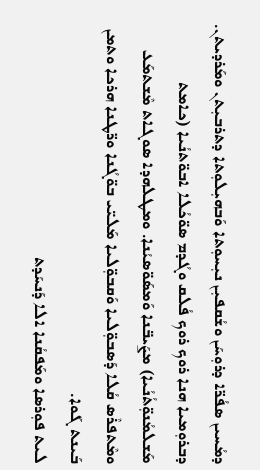ܕܡܳܚܝܢ ܣܦܳܪ̈ܐ ܕܪܘܼܚܰܢ ܘܫܳܩܦܝܼܢ ܢܝܼܚܘܼܬܐ ܘܰܒܗܝܼܠܘܼܬܐ ܕܬܪܒܝܼܬܢ ܘܡܰܪܕܝܬܢ. ܕܒܪܘܼܡܝܐ ܗܢܐ ܪܘܟ ܪܘܟ ܦܳܠܩ ܘܓܳܕܡ ܣܘ̈ܟܳܠܐ ܐܒܘ̈ܬܢܳܝܐ (ܟܐܡܬ ܡܰܫܠܡܳܢܘܼ̈ܬܳܢܳܝܐ) ܡܨܰܝܒ̈ܢܐ ܘܰܡܣܰܘ̈ܣܝܳܢܐ. ܘܡܛܠܗܕܐ ܣܘܓܐܬ ܡܶܫܬܡܰܥ ܘܡܶܬܦܪܶܣ ܩܳܠܐ ܕܰܣܒܘܼ̈ܠܝܐ ܘܰܩܒܘܼ̈ܠܝܐ ܡܰܠܝ̈ܝ ܒܘ̈ܓܳܢܐ ܘܪ̈ܛܢܐ ܗܪܟܐ ܘܬܡܢ ܒܰܝܢܬ ܓܰܘܐ.
ܠܝܬ ܦܘܼܪܣܐ ܘܡܰܦܩܳܢܐ ܐܠܐ ܕܰܢܚܰܕܬ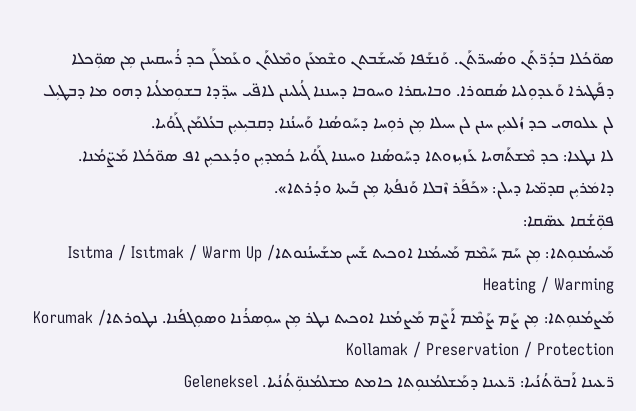ܣܘ̈ܟܳܠܐ ܒܕܳܪ̈ܬܰܢ ܘܣܳܚܪ̈ܬܰܢ. ܘܰܢܫܰܦܐ ܡܰܚܫܰܒܬܢ ܘܫܶܡܥܰܢ ܘܡܶܠܬܰܢ ܘܥܰܡܠܰܢ ܟܕ ܪܳܚܩܝܢܢ ܡܼܢ ܣܘܼ̈ܟܠܐ ܕܦܰܛܝܪܐ ܘܰܥܕܘܼܠܝܐ ܣܳܩܘܪܐ. ܘܒܐܝܩܪܐ ܘܚܘܒܐ ܕܚܢܢܐ ܓܳܝܠܝܢܢ ܠܐܦ̈ܝ ܚܕ̈ܕܐ ܒܫܘܼܡܠܳܝܐ ܕܗܘ ܡܐ ܕܒܛܝܼܠ ܠܢ ܥܠܘܗܝ ܟܕ ܙܳܠܥܝܼܢ ܚܢܢ ܠܢ ܚܝܠܐ ܡܼܢ ܪܘܼܚܐ ܕܚܰܘܣܳܢܐ ܘܰܚܢܳܢܐ ܕܩܒܝܼܥܝܼܢ ܒܥܳܠܡܰܢ ܓܰܘܳܝܐ.
ܠܐ ܢܛܥܐ: ܟܕ ܡܶܫܬܰܗܝܐ ܥܰܙܝܼܙܘܬܐ ܕܚܰܘܣܳܢܐ ܘܚܢܢܐ ܓܰܘܳܝܐ ܟܳܡܕܝܼܢ ܘܕܳܥܟܝܼܢ ܐܦ ܣܘ̈ܟܳܠܐ ܡܰܨ̈ܡܳܢܐ.
ܕܐܡܿܪܝܼܢ ܩܕܡ̈ܝܐ ܕܝܠܢ: «ܟܰܦܰܪ ܙܶܒܠܐ ܘܰܢܦܳܬܐ ܡܼܢ ܒܰܝܬܐ ܘܕܳܪܬܐ».
ܦܘܼ̈ܫܳܩܐ ܥܣ̈ܩܐ:
ܡܰܚܡܳܢܘܼܬܐ: ܡܼܢ ܚܰܡ ܚܰܡܶܡ ܡܰܚܡܳܢܐ ܐܘܟܝܬ ܫܰܚܢ ܡܫܰܚܢܳܢܘܬܐIsıtma / Isıtmak / Warm Up / Heating / Warming
ܡܰܨܡܳܢܘܼܬܐ: ܡܼܢ ܨܰܡ ܨܰܡܶܡ ܐܰܨܶܡ ܡܰܨܡܳܢܐ ܐܘܟܝܬ ܢܛܪ ܡܼܢ ܚܘܼܣܪܳܢܐ ܘܣܘܼܓܦܳܢܐ. ܢܛܘܪܬܐKorumak / Kollamak / Preservation / Protection
ܪ̈ܥܝܢܐ ܐܰܒܘ̈ܬܳܢܳܝܐ: ܪ̈ܥܝܢܐ ܕܡܰܫܠܡܳܢܘܼܬܐ ܟܐܡܬ ܡܫܠܡܳܢܘܼ̈ܬܳܢܳܝܐ. Geleneksel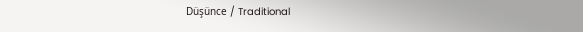Düşünce / Traditional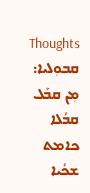Thoughts
ܩܒܘܼܠܝܐ: ܡܼܢ ܩܒܰܠ ܩܒܳܠܐ ܟܐܡܬ ܫܟܳܝܐ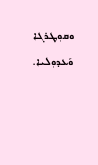ܘܩܘܼܛܪܓܐ ܘܰܥܕܘܼܠܝܐ.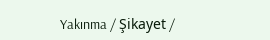Yakınma / Şikayet /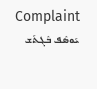Complaint
ܝܰܘܣܶܦ ܒܶܓܬܰܫ